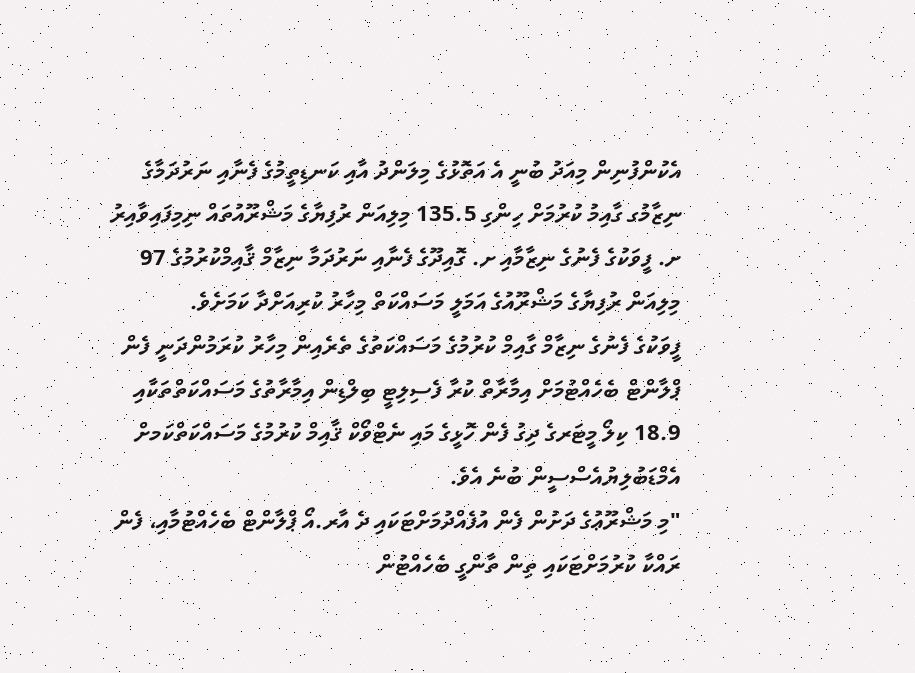އެކުންފުނިން މިއަދު ބުނީ އެ އަތޮޅުގެ މިލަންދު އާއި ކަނޑިތީމުގެ ފެނާއި ނަރުދަމާގެ ނިޒާމުގ ގާއިމު ކުރުމަށް ހިންގި 135.5 މިލިއަން ރުފިޔާގެ މަޝްރޫއުތައް ނިމިފައިވާއިރު ށ. ފީވަކުގެ ފެނުގެ ނިޒާމާއި ށ. ގޮއިދޫގެ ފެނާއި ނަރުދަމާ ނިޒާމް ޤާއިމްކުރުމުގެ 97 މިލިއަން ރުފިޔާގެ މަޝްރޫއުގެ އަމަލީ މަސައްކަތް މިހާރު ކުރިއަށްދާ ކަމަށެވެ.
ފީވަކުގެ ފެނުގެ ނިޒާމް ގާއިމް ކުރުމުގެ މަސައްކަތުގެ ތެރެއިން މިހާރު ކުރަމުންދަނީ ފެން ޕްލާންޓް ބެހެއްޓުމަށް އިމާރާތް ކުރާ ފެސިލިޓީ ބިލްޑިން އިމާރާތުގެ މަސައްކަތްތަކާއި 18.9 ކިލޯ މީޓަރގެ ދިގު ފެން ހޮޅީގެ މައި ނެޓްވޯކް ޤާއިމް ކުރުމުގެ މަސައްކަތްކަމށް އެމްޑަބުލިޔުއެސްސީން ބުނެ އެވެ.
"މި މަޝްރޫޢުގެ ދަށުން ފެން އުފެއްދުމަށްޓަކައި ދެ އާރ.އޯ ޕްލާންޓް ބެހެއްޓުމާއި، ފެން ރައްކާ ކުރުމަށްޓަކައި ތިން ތާންގީ ބެހެއްޓުން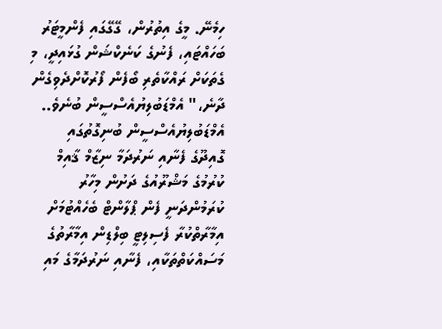ހިމެނޭ. މީގެ އިތުރުން، ގޭގޭގައި ފެންމީޓަރު ބަހައްޓައި، ފެނުގެ ކަނެކްޝަން ގުޅައިދީ، މި ގެތަކަށް ރައްކާތެރި ބޯފެން ފޯރުކޮށްދެވިގެން ދާނެ،" އެމްޑަބުލިޔުއެސްސީން ބުނެވެ..
އެމްޑަބުލިޔުއެސްސީން ބުނިގޮތުގައި ގޮއިދޫގެ ފެނާއި ނަރުދަމާ ނިޒާމް ޤާއިމް ކުރުމުގެ މަޝްރޫއުގެ ދަށުން މިހާރު ކުރަމުންދަނީ ފެން ޕްލާންޓް ބެހެއްޓުމަށް އިމާރާތްކުރާ ފެސިލިޓީ ބިލްޑިން އިމާރާތުގެ މަސައްކަތްތަކާއި، ފެނާއި ނަރުދަމާގެ މައި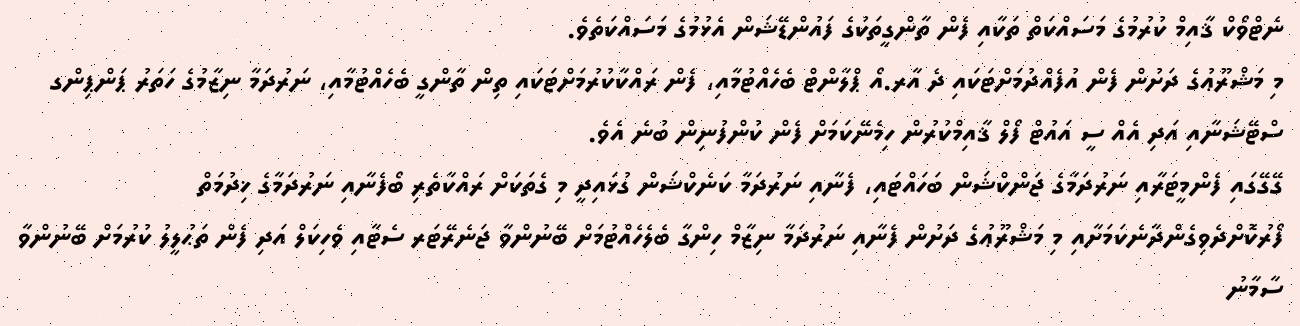ނެޓްވޯކް ޤާއިމް ކުރުމުގެ މަސައްކަތް ތަކާއި ފެން ތާންގީތަކުގެ ފައުންޑޭޝަން އެޅުމުގެ މަސައްކަތެވެ.
މި މަޝްރޫޢުގެ ދަށުން ފެން އުފެއްދުމަށްޓަކައި ދެ އާރ.އޯ ޕްލާންޓް ބެހެއްޓުމާއި، ފެން ރައްކާކުރުމަށްޓަކައި ތިން ތާންގީ ބެހެއްޓުމާއި، ނަރުދަމާ ނިޒާމުގެ ހަތަރު ޕަންޕިންގ ސްޓޭޝަނާއި އަދި އެއް ސީ އައުޓް ފޯލް ޤާއިމްކުރުން ހިމެނޭކަމަށް ފެން ކުންފުނިން ބުނެ އެވެ.
ގޭގޭގައި ފެންމީޓަރާއި ނަރުދަމާގެ ޖަންކްޝަން ބަހައްޓައި، ފެނާއި ނަރުދަމާ ކަނެކްޝަން ގުޅައިދީ މި ގެތަކަށް ރައްކާތެރި ބޯފެނާއި ނަރުދަމާގެ ޚިދުމަތް ފޯރުކޮށްދެވިގެންދާނެކަމަށާއި މި މަޝްރޫޢުގެ ދަށުން ފެނާއި ނަރުދަމާ ނިޒާމް ހިންގާ ބެލެހެއްޓުމަށް ބޭނުންވާ ޖަނެރޭޓަރ ސެޓާއި ވެހިކަލް އަދި ފެން ތަޙުލީލު ކުރުމަށް ބޭނުންވާ ސާމާނު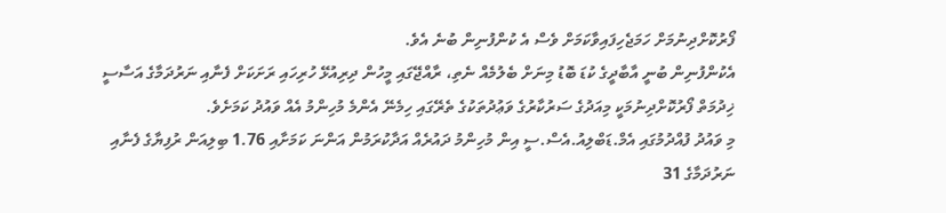ފޯރުކޮށްދިނުމަށް ހަމަޖެހިފައިވާކަމަށް ވެސް އެ ކުންފުނިން ބުނެ އެވެ.
އެކުންފުނިން ބުނީ އާބާދީގެ ކުޑަ ބޮޑު މިނަށް ބެލުމެއް ނެތި، ރާއްޖޭގައި މީހުން ދިރިއުޅޭ ހުރިހައި ރަށަކަށް ފެނާއި ނަރުދަމާގެ އަސާސީ ޚިދުމަތް ފޯރުކޮށްދިނުމަކީ މިއަދުގެ ސަރުކާރުގެ ވަޢުދުތަކުގެ ތެރޭގައި ހިމެނޭ އެންމެ މުހިންމު އެއް ވައުދު ކަމަށެވެ.
މި ވައުދު ފުއްދުމުގައި އެމް.ޑަބްލިއު.އެސް.ސީ އިން މުހިންމު ދައުރެއް އަދާކުރަމުން އަންނަ ކަމަށާއި 1.76 ބިލިއަން ރުފިޔާގެ ފެނާއި ނަރުދަމާގެ 31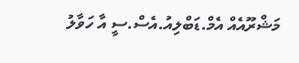މަޝްރޫއެއް އެމް.ޑަބްލިއު.އެސް.ސީ އާ ހަވާލު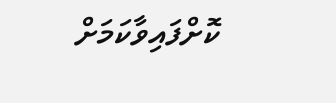ކޮށްފައިވާކަމަށް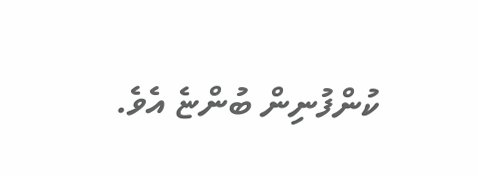ކުންފުނިން ބުންޏެ އެވެ.